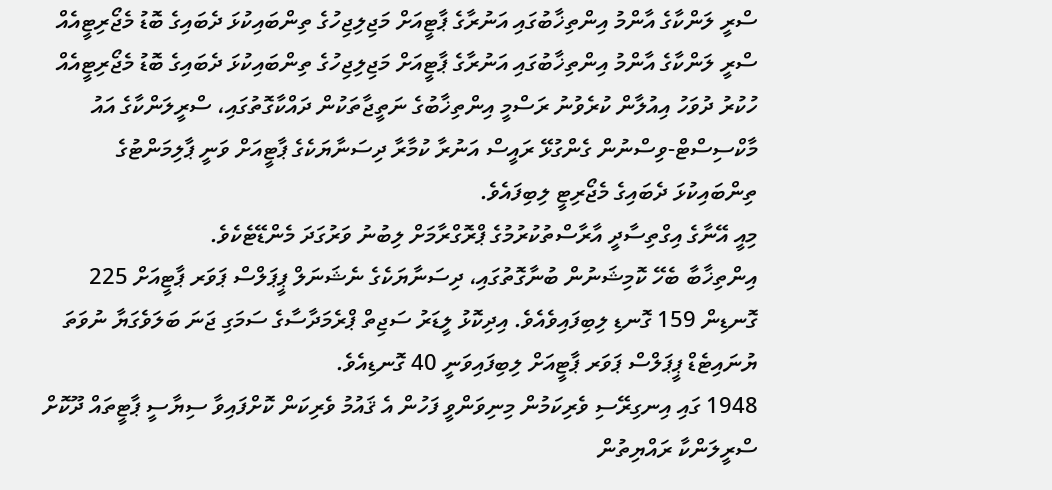ސްރީ ލަންކާގެ އާންމު އިންތިޚާބުގައި އަނުރާގެ ޕާޓީއަށް މަޖިލިޖިހުގެ ތިންބައިކުޅަ ދެބައިގެ ބޮޑު މެޖޯރިޓީއެއް
ސްރީ ލަންކާގެ އާންމު އިންތިޚާބުގައި އަނުރާގެ ޕާޓީއަށް މަޖިލިޖިހުގެ ތިންބައިކުޅަ ދެބައިގެ ބޮޑު މެޖޯރިޓީއެއް
ހުކުރު ދުވަހު އިއުލާން ކުރެވުނު ރަސްމީ އިންތިޚާބުގެ ނަތީޖާތަކުން ދައްކާގޮތުގައި، ސްރީލަންކާގެ އައު މާކްސިސްޓް-ވިސްނުން ގެންގުޅޭ ރައީސް އަނުރާ ކުމާރާ ދިސަނާޔަކެގެ ޕާޓީއަށް ވަނީ ޕާލިމަންޓުގެ ތިންބައިކުޅަ ދެބައިގެ މެޖޯރިޓީ ލިބިފައެވެ.
މިއީ އޭނާގެ އިގްތިސާދީ އާރާސްތުކުރުމުގެ ޕްރޮގްރާމަށް ލިބުނު ވަރުގަދަ މެންޑޭޓެކެވެ.
އިންތިޚާބާ ބެހޭ ކޮމިޝަނުން ބުނާގޮތުގައި، ދިސަނާޔަކެގެ ނެޝަނަލް ޕީޕަލްސް ޕަވަރ ޕާޓީއަށް 225 ގޮނޑިން 159 ގޮނޑި ލިބިފައިވެއެވެ. އިދިކޮޅު ލީޑަރު ސަޖިތް ޕްރެމަދާސާގެ ސަމަގި ޖަނަ ބަލަވެގަޔާ ނުވަތަ ޔުނައިޓެޑް ޕީޕަލްސް ޕަވަރ ޕާޓީއަށް ލިބިފައިވަނީ 40 ގޮނޑިއެވެ.
1948 ގައި އިނގިރޭސި ވެރިކަމުން މިނިވަންވީ ފަހުން އެ ޤައުމު ވެރިކަން ކޮށްފައިވާ ސިޔާސީ ޕާޓީތައް ދޫކޮށް ސްރީލަންކާ ރައްޔިތުން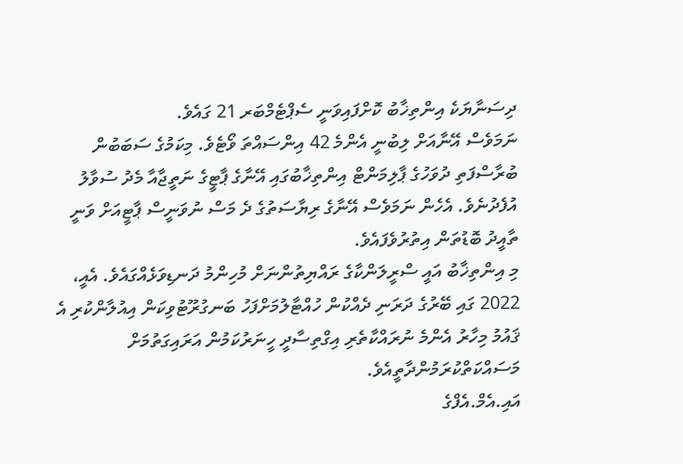ދިސަނާޔަކެ އިންތިޚާބު ކޮށްފައިވަނީ ސެޕްޓެމްބަރ 21 ގައެވެ.
ނަމަވެސް އޭނާއަށް ލިބުނީ އެންމެ 42 އިންސައްތަ ވޯޓެވެ. މިކަމުގެ ސަބަބުން ބުރާސްފަތި ދުވަހުގެ ޕާލިމަންޓް އިންތިޚާބުގައި އޭނާގެ ޕާޓީގެ ނަތީޖާއާ މެދު ސުވާލު އުފެދުނެވެ. އެހެން ނަމަވެސް އޭނާގެ ރިޔާސަތުގެ ދެ މަސް ނުވަނީސް ޕާޓީއަށް ވަނީ ތާއީދު ބޮޑުތަން އިތުރުވެފައެވެ.
މި އިންތިޚާބު އައީ ސްރީލަންކާގެ ރައްޔިތުންނަށް މުހިންމު ދަނޑިވަޅެއްގައެވެ. އެއީ، 2022 ގައި ބޭރުގެ ދަރަނި ދެއްކުން ހުއްޓާލުމަށްފަހު ބަނގުރޫޓުވިކަން އިއުލާންކުރި އެ ޤައުމު މިހާރު އެންމެ ނުރައްކާތެރި އިގްތިސާދީ ހީނަރުކަމުން އަރައިގަތުމަށް މަސައްކަތްކުރަމުންދާތީއެވެ.
އައި.އެމް.އެފްގެ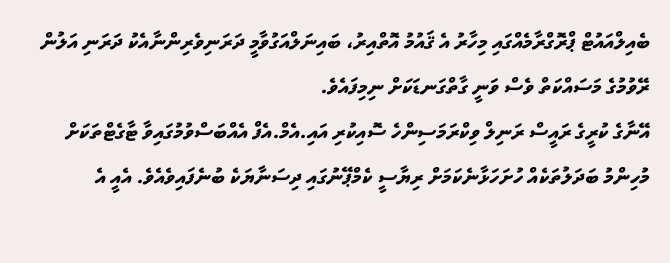ބެއިލްއައުޓް ޕްރޮގްރާމެއްގައި މިހާރު އެ ޤައުމު އޮތްއިރު، ބައިނަލްއަގުވާމީ ދަރަނިވެރިންނާއެކު ދަރަނި އަލުން ރޭވުމުގެ މަސައްކަތް ވެސް ވަނީ ގާތްގަނޑަކަށް ނިމިފައެވެ.
އޭނާގެ ކުރީގެ ރައީސް ރަނިލް ވިކްރަމަސިންހެ ސޮއިކުރި އައި.އެމް.އެފް އެއްބަސްވުމުގައިވާ ޓާގެޓްތަކަށް މުހިންމު ބަދަލުތަކެއް ހުށަހަޅާނެކަމަށް ރިޔާސީ ކެމްޕޭނުގައި ދިސަނާޔަކެ ބުނެފައިވެއެވެ. އެއީ އެ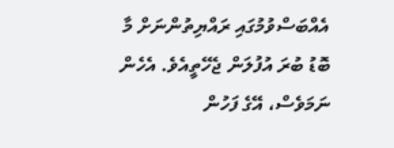އެއްބަސްވުމުގައި ރައްޔިތުންނަށް މާ ބޮޑު ބުރަ އުފުލަން ޖެހޭތީއެވެ. އެހެން ނަމަވެސް، އޭގެ ފަހުން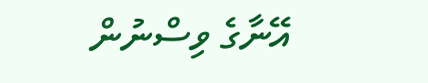އޭނާގެ ވިސްނުން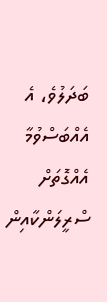ބަދަލުވެ، އެ އެއްބަސްވުމާ އެއްގޮތަށް ސްރީލަންކާއިން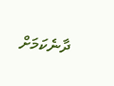ދާނެކަމަށް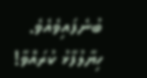ބުނެފައިވެއެވެ.
ހިޔާލުފާޅު ކުރައްވާ!